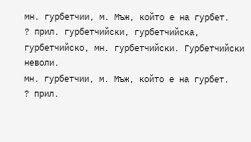мн. гурбетчии, м. Мъж, който е на гурбет.
? прил. гурбетчийски, гурбетчийска, гурбетчийско, мн. гурбетчийски. Гурбетчийски неволи.
мн. гурбетчии, м. Мъж, който е на гурбет.
? прил.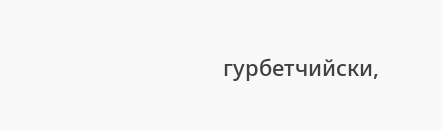гурбетчийски,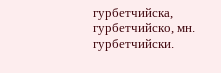гурбетчийска, гурбетчийско, мн. гурбетчийски.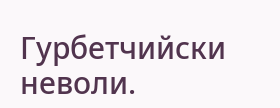Гурбетчийски неволи.